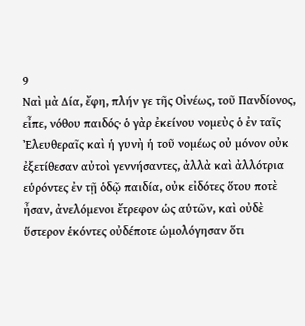9
Ναὶ μὰ Δία, ἔφη, πλήν γε τῆς Οἰνέως, τοῦ Πανδίονος, εἶπε, νόθου παιδός· ὁ γὰρ ἐκείνου νομεὺς ὁ ἐν ταῖς Ἐλευθεραῖς καὶ ἡ γυνὴ ἡ τοῦ νομέως οὐ μόνον οὐκ ἐξετίθεσαν αὐτοὶ γεννήσαντες, ἀλλὰ καὶ ἀλλότρια εὑρόντες ἐν τῇ ὁδῷ παιδία, οὐκ εἰδότες ὅτου ποτὲ ἦσαν, ἀνελόμενοι ἔτρεφον ὡς αὑτῶν, καὶ οὐδὲ ὕστερον ἑκόντες οὐδέποτε ὡμολόγησαν ὅτι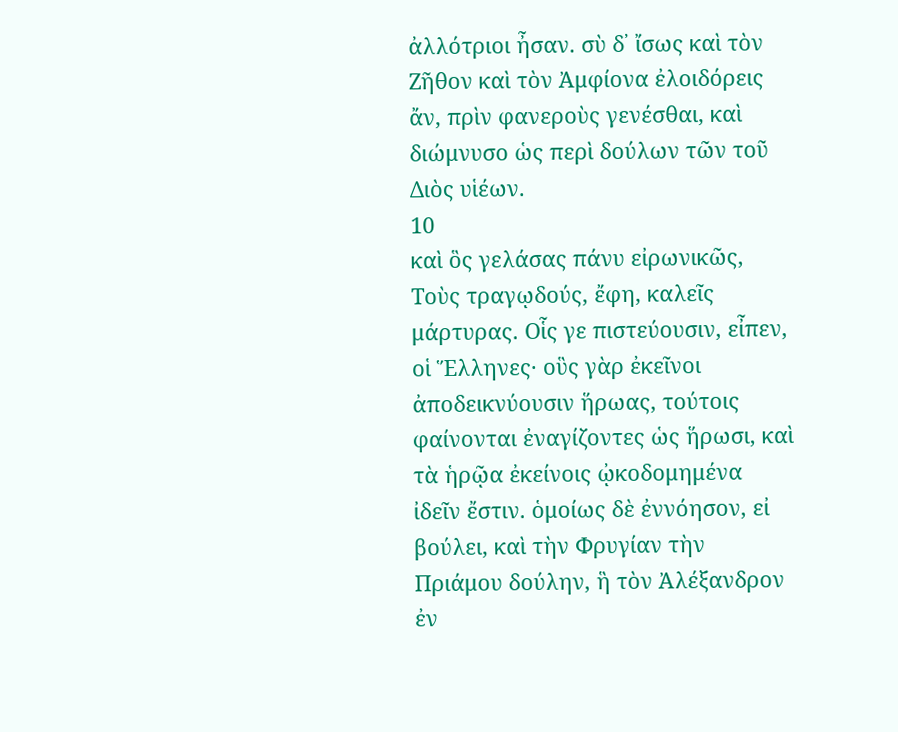ἀλλότριοι ἦσαν. σὺ δ᾽ ἴσως καὶ τὸν Ζῆθον καὶ τὸν Ἀμφίονα ἐλοιδόρεις ἄν, πρὶν φανεροὺς γενέσθαι, καὶ διώμνυσο ὡς περὶ δούλων τῶν τοῦ Διὸς υἱέων.
10
καὶ ὃς γελάσας πάνυ εἰρωνικῶς, Τοὺς τραγῳδούς, ἔφη, καλεῖς μάρτυρας. Οἷς γε πιστεύουσιν, εἶπεν, οἱ Ἕλληνες· οὓς γὰρ ἐκεῖνοι ἀποδεικνύουσιν ἥρωας, τούτοις φαίνονται ἐναγίζοντες ὡς ἥρωσι, καὶ τὰ ἡρῷα ἐκείνοις ᾠκοδομημένα ἰδεῖν ἔστιν. ὁμοίως δὲ ἐννόησον, εἰ βούλει, καὶ τὴν Φρυγίαν τὴν Πριάμου δούλην, ἣ τὸν Ἀλέξανδρον ἐν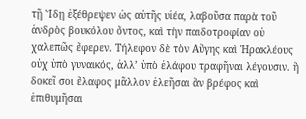τῇ Ἴδῃ ἐξέθρεψεν ὡς αὑτῆς υἱέα, λαβοῦσα παρὰ τοῦ ἀνδρὸς βουκόλου ὄντος, καὶ τὴν παιδοτροφίαν οὐ χαλεπῶς ἔφερεν. Τήλεφον δὲ τὸν Αὔγης καὶ Ἡρακλέους οὐχ ὑπὸ γυναικός, ἀλλ’ ὑπὸ ἐλάφου τραφῆναι λέγουσιν. ἢ δοκεῖ σοι ἔλαφος μᾶλλον ἐλεῆσαι ἂν βρέφος καὶ ἐπιθυμῆσαι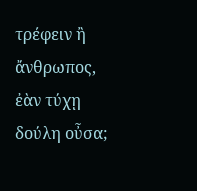τρέφειν ἢ ἄνθρωπος, ἐὰν τύχῃ δούλη οὖσα;